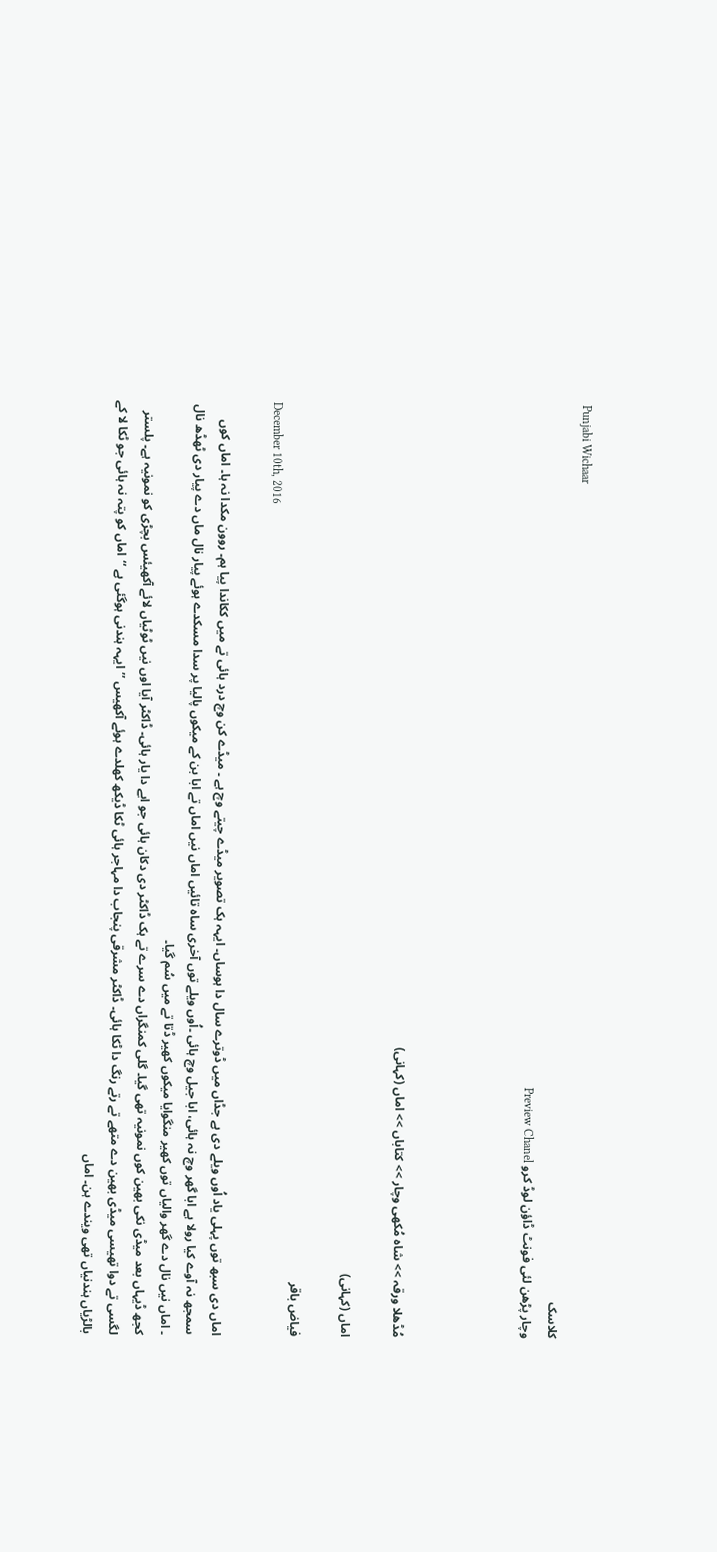Punjabi Wichaar
کلاسک
وچار پڑھن لئی فونٹ ڈاؤن لوڈ کرو Preview Chanel




مُڈھلا ورقہ >> شاہ مُکھی وچار >> کتاباں >> اماں (کہانی)

اماں (کہانی)

فیاض باقر
December 10th, 2016

اماں دی سبھ توں پہلی یاد اُوں ویلے دی ہے جڈاں میں ڈوترے سال دا ہوساں۔ ایہہ ہک تصویر میڈے چیتے وچ ہے ۔ میڈے کن وچ درد ہائی تے میں ککاندا پیا ہم۔ روون مکدا نہ ہا۔ اماں کوں سمجھ نہ آوے کیا رولا ہے ابا گھر وچ نہ ہائی، ابا جیل وچ ہائی ۔اُوں ویلے توں آخری ساہ تائیں اماں نیں اماں تے ابا بن کے میکوں پالیا پر سدا مسکدے ہوئے پیار نال ماں دے پیار دی ٹھڈھ نال ۔ اماں نیں نال دے گھر والیاں توں کھیر منگوایا میکوں کھیر ڈتا تے میں سُم گیا۔
کجھ ڈیہاں بعد میڈی نکی بھین کوں نمونیہ تھی گیا۔ گلی کمنگراں دے سرے تے ہک ڈاکٹر دی دکان ہائی جو ابے دا یار ہائی۔ ڈاکٹر آیا اوں نیں ٹوٹیاں لائے آکھیئس بچڑی کو نمونیہ ہے۔ پلستر لگسی تے دوا تھیسی میڈی بھین دے متھے تے رتے رنگ دا ٹکا ہائی۔ ڈاکٹر مشرقی پنجاب دا مہاجر ہائی ٹکا ڈیکھ کھلدے ہوئے آکھیس ’’ایہہ ہندنی ہوگئی ہے ‘‘اماں کو پتہ نہ ہائی جو ٹکا لا کے بالڑیاں ہندنیاں تھی ویندے ہن۔ اماں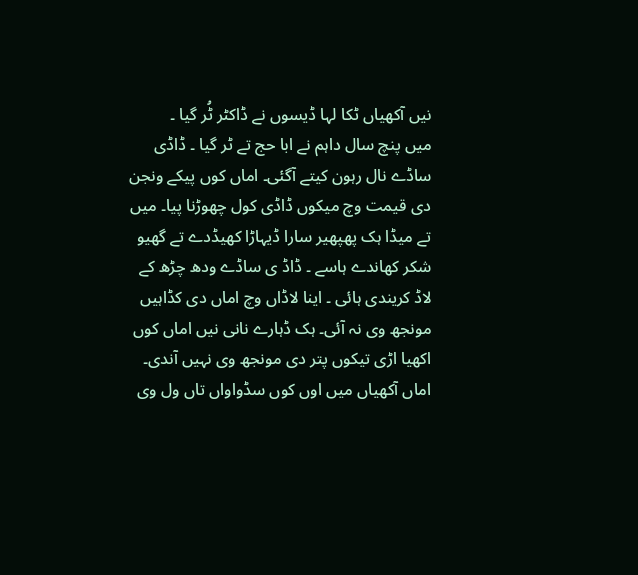نیں آکھیاں ٹکا لہا ڈیسوں نے ڈاکٹر ٹُر گیا ۔
میں پنچ سال داہم نے ابا حج تے ٹر گیا ۔ ڈاڈی ساڈے نال رہون کیتے آگئی۔ اماں کوں پیکے ونجن دی قیمت وچ میکوں ڈاڈی کول چھوڑنا پیا۔ میں تے میڈا ہک پھپھیر سارا ڈیہاڑا کھیڈدے تے گھیو شکر کھاندے ہاسے ۔ ڈاڈ ی ساڈے ودھ چڑھ کے لاڈ کریندی ہائی ۔ اینا لاڈاں وچ اماں دی کڈاہیں مونجھ وی نہ آئی۔ ہک ڈہارے نانی نیں اماں کوں اکھیا اڑی تیکوں پتر دی مونجھ وی نہیں آندی۔ اماں آکھیاں میں اوں کوں سڈواواں تاں ول وی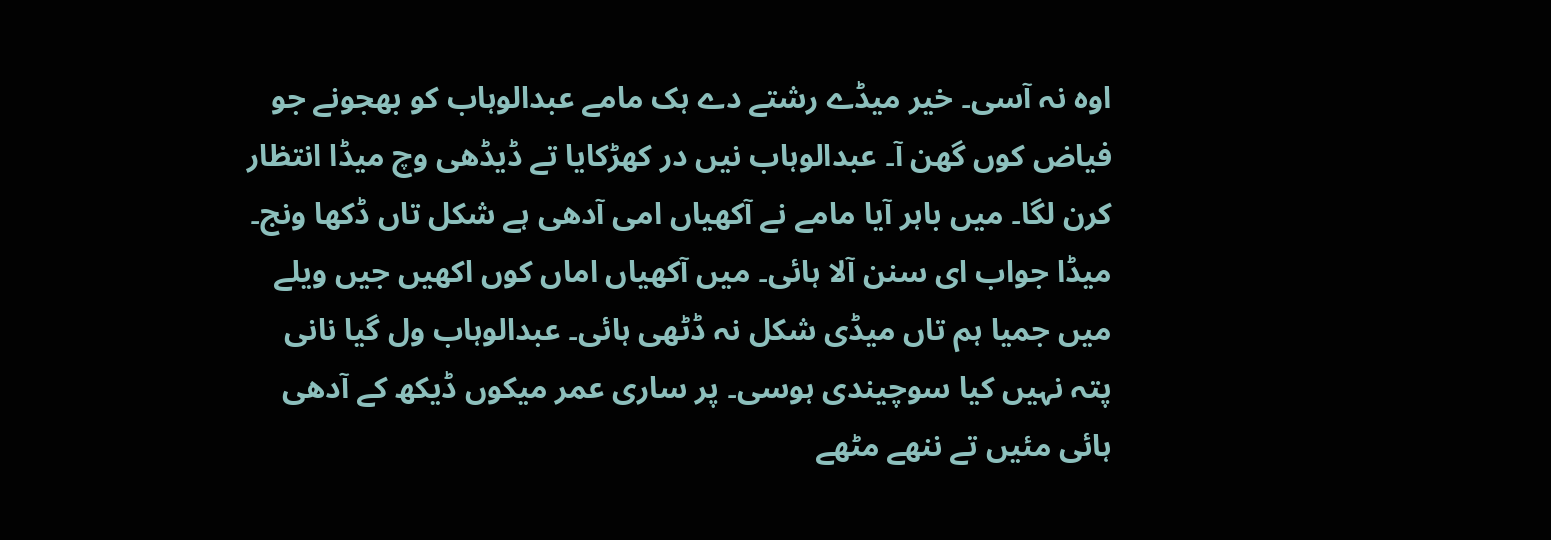اوہ نہ آسی۔ خیر میڈے رشتے دے ہک مامے عبدالوہاب کو بھجونے جو فیاض کوں گھن آ۔ عبدالوہاب نیں در کھڑکایا تے ڈیڈھی وچ میڈا انتظار کرن لگا۔ میں باہر آیا مامے نے آکھیاں امی آدھی ہے شکل تاں ڈکھا ونج۔ میڈا جواب ای سنن آلا ہائی۔ میں آکھیاں اماں کوں اکھیں جیں ویلے میں جمیا ہم تاں میڈی شکل نہ ڈٹھی ہائی۔ عبدالوہاب ول گیا نانی پتہ نہیں کیا سوچیندی ہوسی۔ پر ساری عمر میکوں ڈیکھ کے آدھی ہائی مئیں تے ننھے مٹھے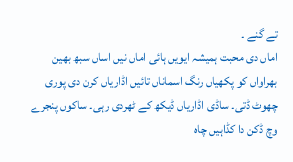تے گنے ۔
اماں دی محبت ہمیشہ ایویں ہائی اماں نیں اساں سبھ بھین بھراواں کو پکھیاں رنگ اسماناں تائیں اڈاریاں کرن دی پوری چھوٹ ڈتی۔ ساڈی اڈاریاں ڈیکھ کے ٹھردی رہی۔ ساکوں پنجرے وچ ڈکن دا کڈاہیں چاہ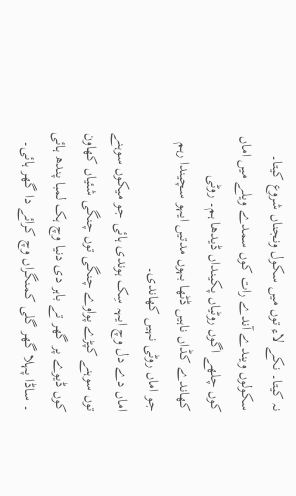نہ کیتا۔ نکے لاء توں میں سکول ونجناں شروع کیتا۔ سکولوں ویندے آندے رات کوں سمدے ویلے میں اماں کوں چلھے اگوں روٹیاں پکینداں ڈیدھا ہم۔ روٹی کھاندے کڈاں ناہیں ڈٹھا بہوں مدتیں ایہو سچیندا رہم جو اماں روٹی نہیں کھاندی۔
اماں دے دل وچ ایہہ سِک ہوندی ہائی جو میکوں سوہنے توں سوہنے کپڑے پواوے چنگی توں چنگی شئیاں کھاون کوں ڈیوے پر گھر تے باہر دی دنیا وچ ہک لمبا پندھ ہائی ۔ ساڈا پہلا گھر گلی کمنگراں وچ کرائے دا گھر ہائی۔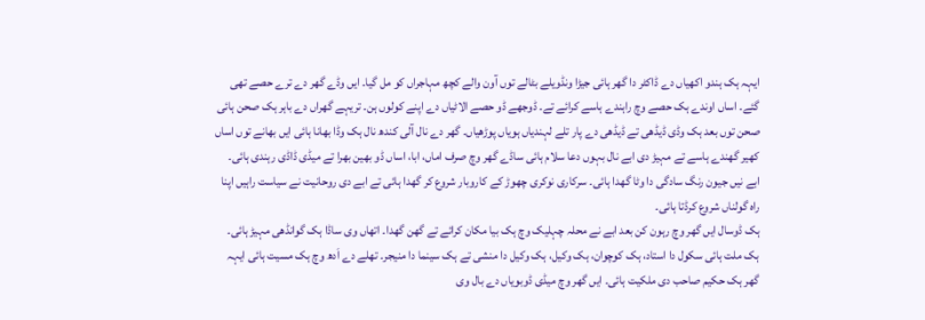ایہہ ہک ہندو اکھیاں دے ڈاکٹر دا گھر ہائی جیڑا ونڈویلے بٹالے توں آون والے کچھ مہاجراں کو مل گیا۔ ایں وڈے گھر دے ترے حصے تھی گئے۔ اساں اوندے ہک حصے وچ راہندے ہاسے کرائے تے۔ ڈوجھے ڈو حصے الاٹیاں دے اپنے کولوں ہن۔ تریہے گھراں دے باہر ہک صحن ہائی صحن توں بعد ہک وڈی ڈیڈھی تے ڈیڈھی دے پار تلے لہندیاں ہویاں پوڑھیاں۔ گھر دے نال آلی کندھ نال ہک وڈا بھانا ہائی ایں بھانے توں اساں کھیر گھندے ہاسے تے مہیڑ دی ابے نال بہوں دعا سلام ہائی ساڈے گھر وچ صرف اماں، ابا، اساں ڈو بھین بھرا تے میڈی ڈاڈی رہندی ہائی۔ ابے نیں جیون رنگ سادگی دا وٹا گھدا ہائی۔ سرکاری نوکری چھوڑ کے کاروبار شروع کر گھدا ہائی تے ابے دی روحانیت نے سیاست راہیں اپنا راہ گولناں شروع کرڈتا ہائی۔
ہک ڈوسال ایں گھر وچ رہون کن بعد ابے نے محلہ چہلیک وچ ہک بیا مکان کرائے تے گھن گھدا۔ اتھاں وی ساڈا ہک گوانڈھی مہیڑ ہائی۔ ہک ملت ہائی سکول دا استاد، ہک کوچوان، ہک وکیل، ہک وکیل دا منشی تے ہک سینما دا منیجر۔ تھلے دے اَدھ وچ ہک مسیت ہائی ایہہ گھر ہک حکیم صاحب دی ملکیت ہائی۔ ایں گھر وچ میڈی ڈوبویاں دے بال وی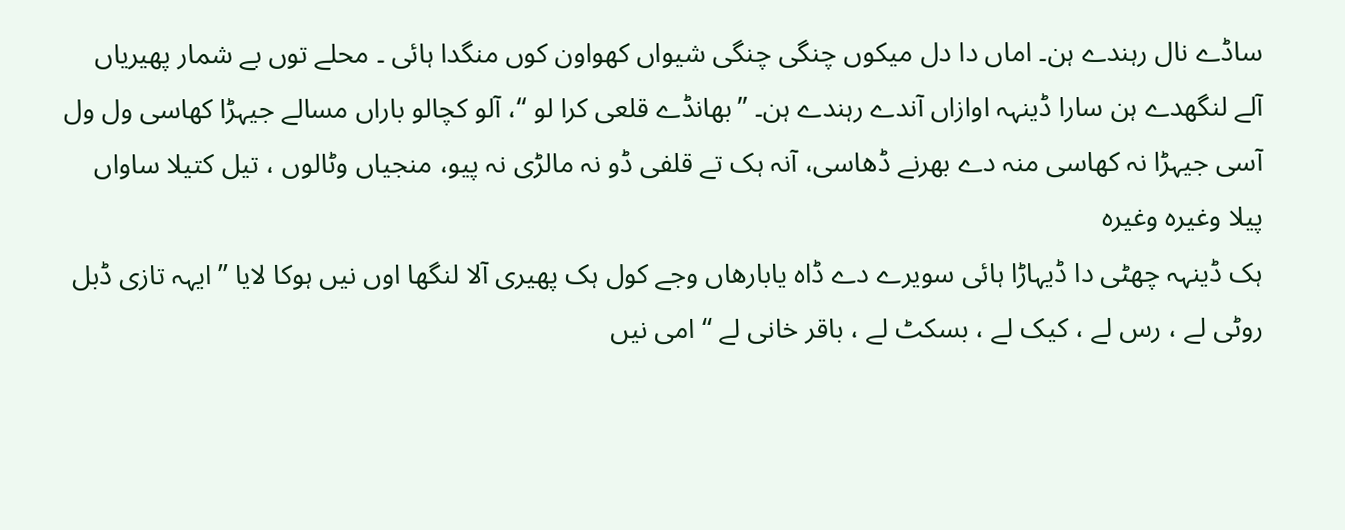ساڈے نال رہندے ہن۔ اماں دا دل میکوں چنگی چنگی شیواں کھواون کوں منگدا ہائی ۔ محلے توں بے شمار پھیریاں آلے لنگھدے ہن سارا ڈینہہ اوازاں آندے رہندے ہن۔ ’’بھانڈے قلعی کرا لو ‘‘، آلو کچالو باراں مسالے جیہڑا کھاسی ول ول آسی جیہڑا نہ کھاسی منہ دے بھرنے ڈھاسی، آنہ ہک تے قلفی ڈو نہ مالڑی نہ پیو، منجیاں وٹالوں ، تیل کتیلا ساواں پیلا وغیرہ وغیرہ
ہک ڈینہہ چھٹی دا ڈیہاڑا ہائی سویرے دے ڈاہ یابارھاں وجے کول ہک پھیری آلا لنگھا اوں نیں ہوکا لایا ’’ایہہ تازی ڈبل روٹی لے ، رس لے ، کیک لے ، بسکٹ لے ، باقر خانی لے ‘‘ امی نیں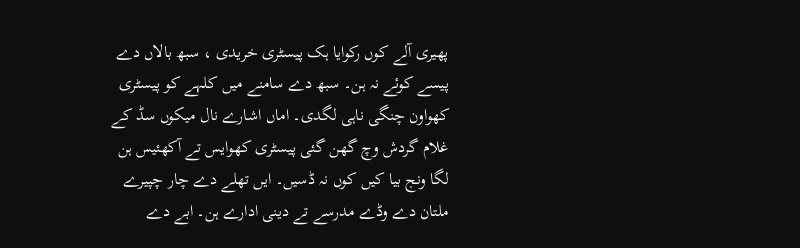پھیری آلے کوں رکوایا ہک پیسٹری خریدی ، سبھ بالاں دے پیسے کوئے نہ ہن۔ سبھ دے سامنے میں کلہے کو پیسٹری کھواون چنگی ناہی لگدی۔ اماں اشارے نال میکوں سڈ کے غلام گردش وچ گھن گئی پیسٹری کھوایس تے آکھئیس ہن لگا ونج بیا کیں کوں نہ ڈسیں۔ ایں تھلے دے چار چپیرے ملتان دے وڈے مدرسے تے دینی ادارے ہن۔ ابے دے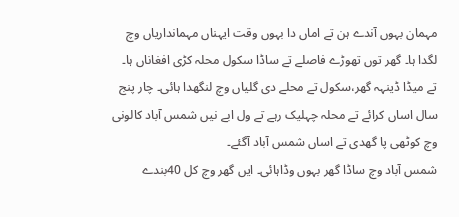مہمان بہوں آندے ہن تے اماں دا بہوں وقت ایہناں مہمانداریاں وچ لگدا ہا۔ گھر توں تھوڑے فاصلے تے ساڈا سکول محلہ کڑی افغاناں ہا۔ تے میڈا ڈینہہ گھر،سکول تے محلے دی گلیاں وچ لنگھدا ہائی۔ چار پنج سال اساں کرائے تے محلہ چہلیک رہے تے ول ابے نیں شمس آباد کالونی وچ کوٹھی پا گھدی تے اساں شمس آباد آگئے۔
شمس آباد وچ ساڈا گھر بہوں وڈاہائی۔ ایں گھر وچ کل 40بندے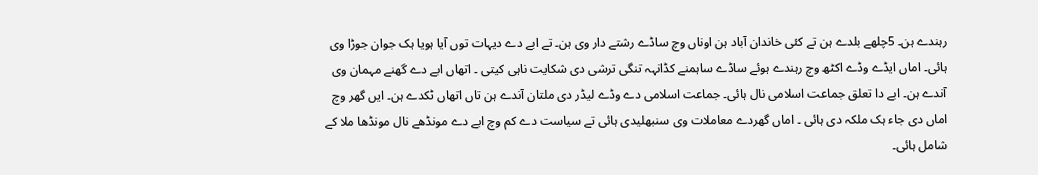رہندے ہن۔ 5چلھے بلدے ہن تے کئی خاندان آباد ہن اوناں وچ ساڈے رشتے دار وی ہن۔ تے ابے دے دیہات توں آیا ہویا ہک جوان جوڑا وی ہائی۔ اماں ایڈے وڈے اکٹھ وچ رہندے ہوئے ساڈے ساہمنے کڈانہہ تنگی ترشی دی شکایت ناہی کیتی ۔ اتھاں ابے دے گھنے مہمان وی آندے ہن۔ ابے دا تعلق جماعت اسلامی نال ہائی۔ جماعت اسلامی دے وڈے لیڈر دی ملتان آندے ہن تاں اتھاں ٹکدے ہن۔ ایں گھر وچ اماں دی جاء ہک ملکہ دی ہائی ۔ اماں گھردے معاملات وی سنبھلیدی ہائی تے سیاست دے کم وچ ابے دے مونڈھے نال مونڈھا ملا کے شامل ہائی۔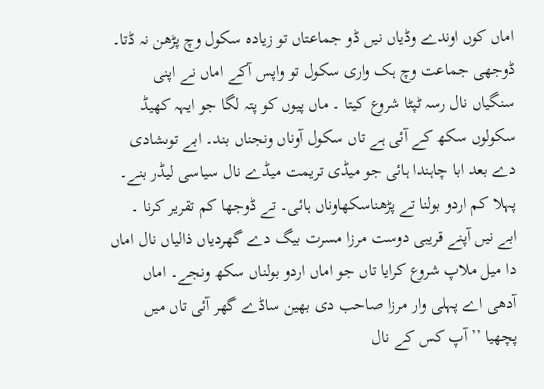اماں کوں اوندے وڈیاں نیں ڈو جماعتاں تو زیادہ سکول وچ پڑھن نہ ڈتا۔ ڈوجھی جماعت وچ ہک واری سکول تو واپس آکے اماں نے اپنی سنگیاں نال رسہ ٹپٹا شروع کیتا ۔ ماں پیوں کو پتہ لگا جو ایہہ کھیڈ سکولوں سکھ کے آئی ہے تاں سکول آوناں ونجناں بند۔ ابے توںشادی دے بعد ابا چاہندا ہائی جو میڈی تریمت میڈے نال سیاسی لیڈر بنے۔ پہلا کم اردو بولنا تے پڑھناسکھاوناں ہائی۔ تے ڈوجھا کم تقریر کرنا ۔ ابے نیں آپنے قریبی دوست مرزا مسرت بیگ دے گھردیاں ذالیاں نال اماں دا میل ملاپ شروع کرایا تاں جو اماں اردو بولناں سکھ ونجے۔ اماں آدھی اے پہلی وار مرزا صاحب دی بھین ساڈے گھر آئی تاں میں پچھیا ’’آپ کس کے نال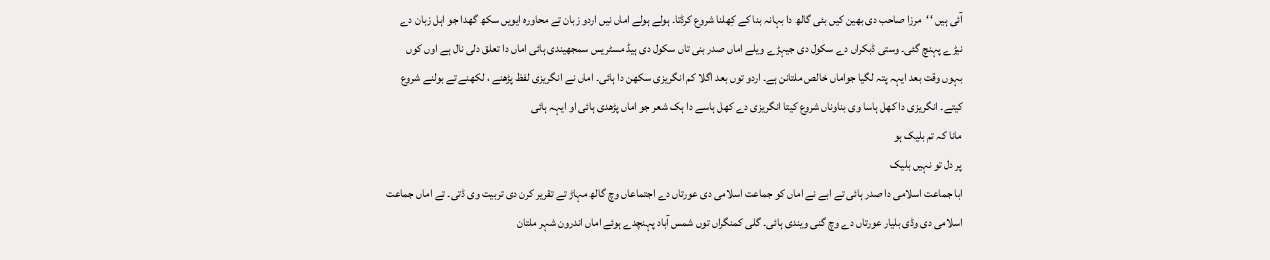آئی ہیں ‘‘مرزا صاحب دی بھین کیں بئی گالھ دا بہانہ بنا کے کِھلنا شروع کرڈتا۔ ہولے ہولے اماں نیں اردو زبان تے محاورہ ایویں سکھ گھدا جو اہل زبان دے نیڑے پہنچ گئی۔ وستی ڈبکراں دے سکول دی جیہڑے ویلے اماں صدر بنی تاں سکول دی ہیڈ مسٹریس سمجھیندی ہائی اماں دا تعلق دلی نال ہے اوں کوں بہوں وقت بعد ایہہ پتہ لگیا جواماں خالص ملتانن ہے۔ اردو توں بعد اگلا کم انگریزی سکھن دا ہائی۔ اماں نے انگریزی لفظ پڑھنے ، لکھنے تے بولنے شروع کیتے۔ انگریزی دا کھل ہاسا وی بناوناں شروع کیتا انگریزی دے کھل ہاسے دا ہک شعر جو اماں پڑھدی ہائی او ایہہ ہائی
مانا کہ تم بلیک ہو
پر دل تو نہیں بلیک
ابا جماعت اسلامی دا صدر ہائی تے ابے نے اماں کو جماعت اسلامی دی عورتاں دے اجتماعاں وچ گالھ مہاڑ تے تقریر کرن دی تربیت وی ڈتی۔ تے اماں جماعت اسلامی دی وڈی بلیار عورتاں دے وچ گنی ویندی ہائی۔ گلی کمنگراں توں شمس آباد پہنچدے ہوئے اماں اندرون شہر ملتان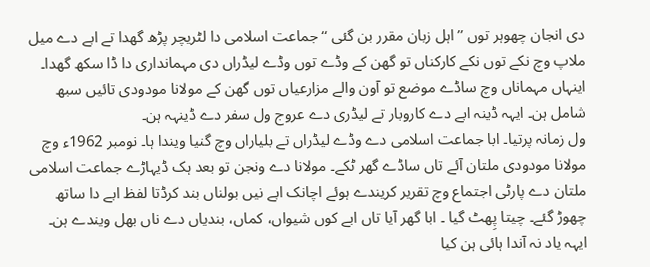دی انجان چھوہر توں ’’اہل زبان مقرر بن گئی ‘‘ جماعت اسلامی دا لٹریچر پڑھ گھدا تے ابے دے میل ملاپ وچ نکے توں نکے کارکناں تو گھن کے وڈے توں وڈے لیڈراں دی مہمانداری دا ڈا سکھ گھدا۔ اینہاں مہماناں وچ ساڈے موضع تو آون والے مزارعیاں توں گھن کے مولانا مودودی تائیں سبھ شامل ہن۔ ایہہ ڈینہ ابے دے کاروبار تے لیڈری دے عروج ول سفر دے ڈینہہ ہن۔
ول زمانہ پرتیا۔ ابا جماعت اسلامی دے وڈے لیڈراں تے بلیاراں وچ گنیا ویندا ہا۔ نومبر 1962ء وچ مولانا مودودی ملتان آئے تاں ساڈے گھر ٹکے۔ مولانا دے ونجن تو بعد ہک ڈیہاڑے جماعت اسلامی ملتان دے پارٹی اجتماع وچ تقریر کریندے ہوئے اچانک ابے نیں بولناں بند کرڈتا لفظ ابے دا ساتھ چھوڑ گئے۔ چیتا پِھٹ گیا ۔ ابا گھر آیا تاں ابے کوں شیواں، کماں، بندیاں دے ناں بھل ویندے ہن۔ ایہہ یاد نہ آندا ہائی ہن کیا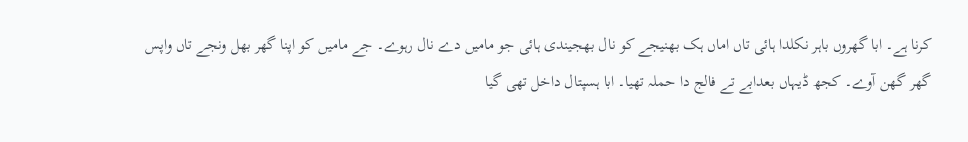کرنا ہے۔ ابا گھروں باہر نکلدا ہائی تاں اماں ہک بھنیجے کو نال بھجیندی ہائی جو مامیں دے نال رہوے۔ جے مامیں کو اپنا گھر بھل ونجے تاں واپس گھر گھن آوے۔ کجھ ڈیہاں بعدابے تے فالج دا حملہ تھیا۔ ابا ہسپتال داخل تھی گیا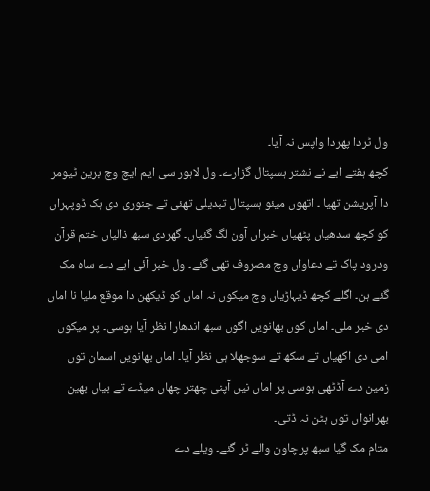ول ٹردا پھردا واپس نہ آیا۔
کچھ ہفتے ابے نے نشتر ہسپتال گزارے۔ ول لاہور سی ایم ایچ وچ برین ٹیومر دا آپریشن تھیا ۔ اتھوں میئو ہسپتال تبدیلی تھئی تے جنوری دی ہک ڈوپہراں کو کچھ سدھیاں پٹھیاں خبراں آون لگ گئیاں۔ گھردی سبھ ذالیاں ختم قرآن ودرود پاک تے دعاواں وچ مصروف تھی گئے۔ ول خبر آئی ابے دے ساہ مک گئے ہن۔ اگلے کچھ ڈیہاڑیاں وچ میکوں نہ اماں کو ڈیکھن دا موقع ملیا نا اماں دی خبر ملی۔ اماں کوں بھانویں اگوں سبھ اندھارا نظر آیا ہوسی۔ پر میکوں امی دی اکھیاں تے سکھ تے سوجھلا ہی نظر آیا۔ اماں بھانویں اسمان توں زمین دے آڈٹھی ہوسی پر اماں نیں آپنی چھتر چھاں میڈے تے بیاں بھین بھرانواں توں ہٹن نہ ڈتی۔
متام مک گیا سبھ پرچاون والے ٹر گئے۔ ویلے دے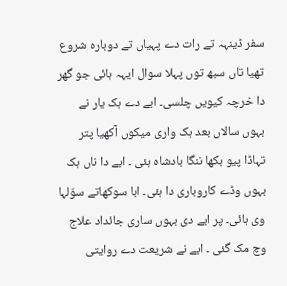سفر ڈینہہ تے رات دے پہیاں تے دوبارہ شروع تھیا تاں سبھ توں پہلا سوال ایہہ ہائی جو گھر دا خرچہ کیویں چلسی۔ ابے دے ہک یار نے بہوں سالاں بعد ہک واری میکوں آکھیا پتر تہاڈا پیو بکھا ننگا بادشاہ ہئی ۔ ابے دا ناں ہک بہوں وڈے کاروباری دا ہئی۔ ابا سوکھاتے سوّلہا وی ہائی۔ پر ابے دی بہوں ساری جائداد علاج وچ مک گئی ۔ ابے نے شریعت دے روایتی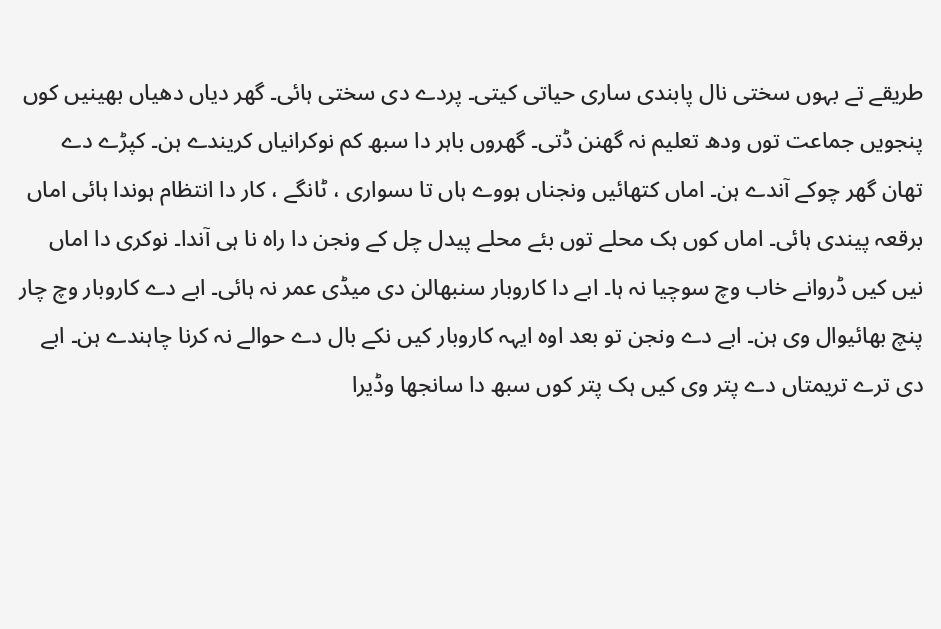طریقے تے بہوں سختی نال پابندی ساری حیاتی کیتی۔ پردے دی سختی ہائی۔ گھر دیاں دھیاں بھینیں کوں پنجویں جماعت توں ودھ تعلیم نہ گھنن ڈتی۔ گھروں باہر دا سبھ کم نوکرانیاں کریندے ہن۔ کپڑے دے تھان گھر چوکے آندے ہن۔ اماں کتھائیں ونجناں ہووے ہاں تا ںسواری ، ٹانگے ، کار دا انتظام ہوندا ہائی اماں برقعہ پیندی ہائی۔ اماں کوں ہک محلے توں بئے محلے پیدل چل کے ونجن دا راہ نا ہی آندا۔ نوکری دا اماں نیں کیں ڈروانے خاب وچ سوچیا نہ ہا۔ ابے دا کاروبار سنبھالن دی میڈی عمر نہ ہائی۔ ابے دے کاروبار وچ چار پنچ بھائیوال وی ہن۔ ابے دے ونجن تو بعد اوہ ایہہ کاروبار کیں نکے بال دے حوالے نہ کرنا چاہندے ہن۔ ابے دی ترے تریمتاں دے پتر وی کیں ہک پتر کوں سبھ دا سانجھا وڈیرا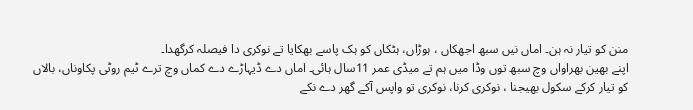منن کو تیار نہ ہن۔ اماں نیں سبھ اجھکاں ، ہوڑاں، ہٹکاں کو ہک پاسے بھکایا تے نوکری دا فیصلہ کرگھدا۔
اپنے بھین بھراواں وچ سبھ توں وڈا میں ہم تے میڈی عمر 11سال ہائی۔ اماں دے ڈیہاڑے دے کماں وچ ترے ٹیم روٹی پکاوناں، بالاں کو تیار کرکے سکول بھیجنا ، نوکری کرنا، نوکری تو واپس آکے گھر دے نکے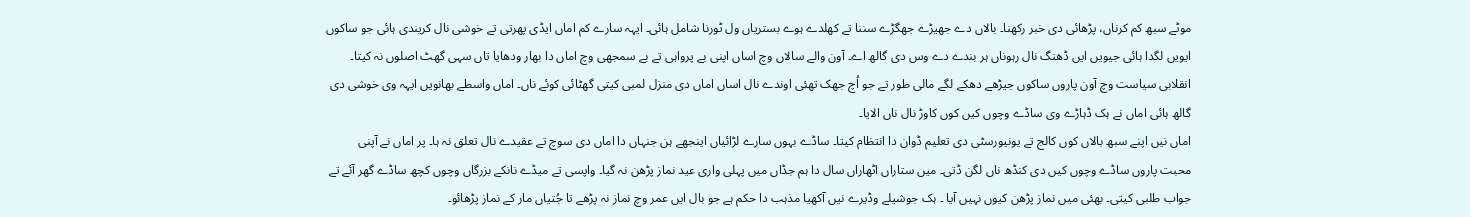موٹے سبھ کم کرناں، پڑھائی دی خبر رکھنا۔ بالاں دے جھیڑے جھگڑے سننا تے کھلدے ہوے بستریاں ول ٹورنا شامل ہائی۔ ایہہ سارے کم اماں ایڈی پھرتی تے خوشی نال کریندی ہائی جو ساکوں ایویں لگدا ہائی جیویں ایں ڈھنگ نال رہوناں ہر بندے دے وس دی گالھ اے۔ آون والے سالاں وچ اساں اپنی بے پرواہی تے بے سمجھی وچ اماں دا بھار ودھایا تاں سہی گھٹ اصلوں نہ کیتا۔ انقلابی سیاست وچ آون پاروں ساکوں جیڑھے دھکے لگے مالی طور تے جو اُچ جھک تھئی اوندے نال اساں اماں دی منزل لمبی کیتی گھٹائی کوئے ناں۔ اماں واسطے بھانویں ایہہ وی خوشی دی گالھ ہائی اماں نے ہک ڈہاڑے وی ساڈے وچوں کیں کوں کاوڑ نال ناں الایا۔
اماں نیں اپنے سبھ بالاں کوں کالج تے یونیورسٹی دی تعلیم ڈوان دا انتظام کیتا۔ ساڈے بہوں سارے لڑائیاں اینجھے ہن جنہاں دا اماں دی سوچ تے عقیدے نال تعلق نہ ہا۔ پر اماں نے آپنی محبت پاروں ساڈے وچوں کیں دی کنڈھ ناں لگن ڈتی۔ میں ستاراں اٹھاراں سال دا ہم جڈاں میں پہلی واری عید نماز پڑھن نہ گیا۔ واپسی تے میڈے نانکے بزرگاں وچوں کچھ ساڈے گھر آئے تے جواب طلبی کیتی۔ بھئی میں نماز پڑھن کیوں نہیں آیا ۔ ہک جوشیلے وڈیرے نیں آکھیا مذہب دا حکم ہے جو بال ایں عمر وچ نماز نہ پڑھے تا جُتیاں مار کے نماز پڑھائو۔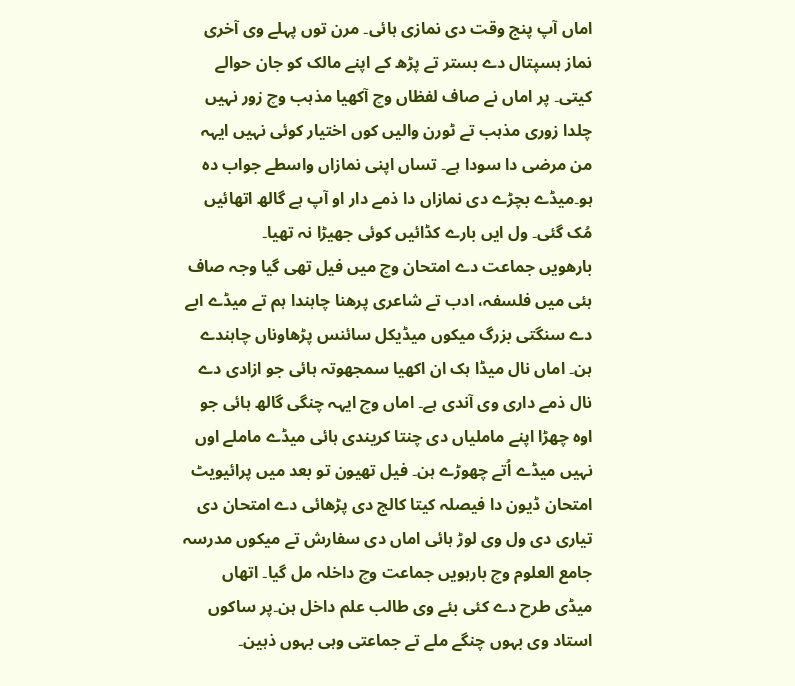اماں آپ پنج وقت دی نمازی ہائی۔ مرن توں پہلے وی آخری نماز ہسپتال دے بستر تے پڑھ کے اپنے مالک کو جان حوالے کیتی۔ پر اماں نے صاف لفظاں وچ آکھیا مذہب وچ زور نہیں چلدا زوری مذہب تے ٹورن والیں کوں اختیار کوئی نہیں ایہہ من مرضی دا سودا ہے۔ تساں اپنی نمازاں واسطے جواب دہ ہو۔میڈے بچڑے دی نمازاں دا ذمے دار او آپ ہے گالھ اتھائیں مُک گئی۔ ول ایں بارے کڈائیں کوئی جھیڑا نہ تھیا۔
بارھویں جماعت دے امتحان وچ میں فیل تھی گیا وجہ صاف ہئی میں فلسفہ، ادب تے شاعری پرھنا چاہندا ہم تے میڈے ابے دے سنگتی بزرگ میکوں میڈیکل سائنس پڑھاوناں چاہندے ہن۔ اماں نال میڈا ہک ان اکھیا سمجھوتہ ہائی جو ازادی دے نال ذمے داری وی آندی ہے۔ اماں وچ ایہہ چنگی گالھ ہائی جو اوہ چھڑا اپنے ماملیاں دی چنتا کریندی ہائی میڈے ماملے اوں نہیں میڈے اُتے چھوڑے ہن۔ فیل تھیون تو بعد میں پرائیویٹ امتحان ڈیون دا فیصلہ کیتا کالج دی پڑھائی دے امتحان دی تیاری دی ول وی لوڑ ہائی اماں دی سفارش تے میکوں مدرسہ جامع العلوم وچ بارہویں جماعت وچ داخلہ مل گیا۔ اتھاں میڈی طرح دے کئی بئے وی طالب علم داخل ہن۔پر ساکوں استاد وی بہوں چنگے ملے تے جماعتی وہی بہوں ذہین۔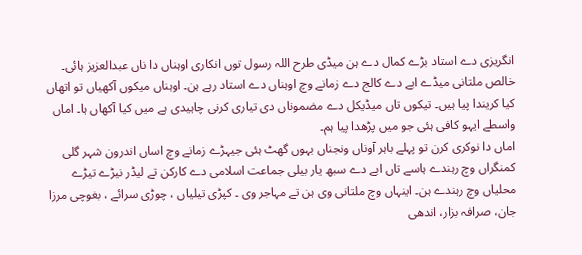انگریزی دے استاد بڑے کمال دے ہن میڈی طرح اللہ رسول توں انکاری اوہناں دا ناں عبدالعزیز ہائی۔ خالص ملتانی میڈے ابے دے کالج دے زمانے وچ اوہناں دے استاد رہے ہن۔ اوہناں میکوں آکھیاں تو اتھاں کیا کریندا پیا ہیں۔ تیکوں تاں میڈیکل دے مضموناں دی تیاری کرنی چاہیدی ہے میں کیا آکھاں ہا۔ اماں واسطے ایہو کافی ہئی جو میں پڑھدا پیا ہم۔
اماں دا نوکری کرن تو پہلے باہر آوناں ونجناں بہوں گھٹ ہئی جیہڑے زمانے وچ اساں اندرون شہر گلی کمنگراں وچ رہندے ہاسے تاں ابے دے سبھ یار بیلی جماعت اسلامی دے کارکن تے لیڈر نیڑے تیڑے محلیاں وچ رہندے ہن۔ اینہاں وچ ملتانی وی ہن تے مہاجر وی ۔ کپڑی تیلیاں ، چوڑی سرائے ، بغوچی مرزا جان، صرافہ بزار، اندھی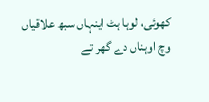کھوئی، لوہا ہٹ اینہاں سبھ علاقیاں وچ اوہناں دے گھر تے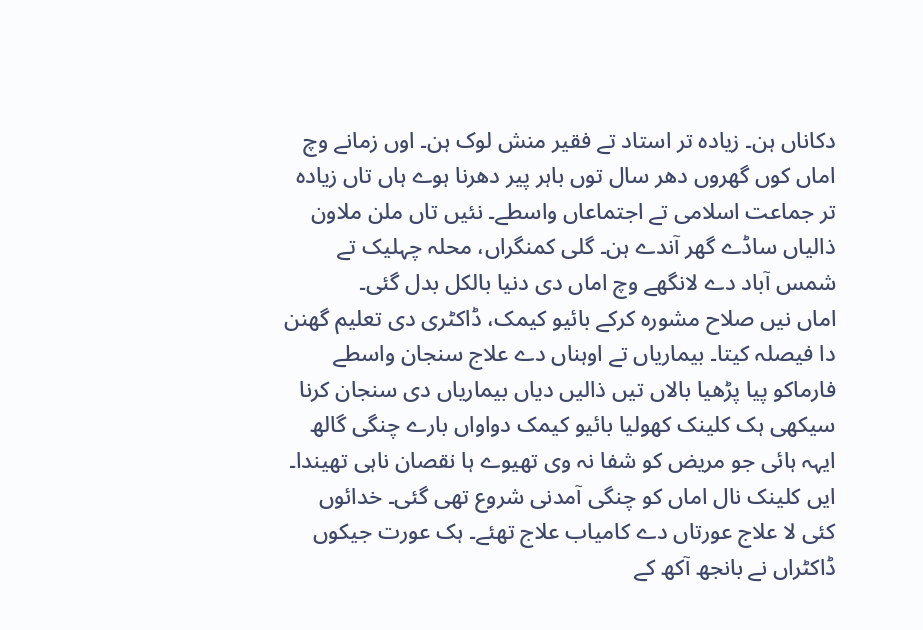دکاناں ہن۔ زیادہ تر استاد تے فقیر منش لوک ہن۔ اوں زمانے وچ اماں کوں گھروں دھر سال توں باہر پیر دھرنا ہوے ہاں تاں زیادہ تر جماعت اسلامی تے اجتماعاں واسطے۔ نئیں تاں ملن ملاون ذالیاں ساڈے گھر آندے ہن۔ گلی کمنگراں، محلہ چہلیک تے شمس آباد دے لانگھے وچ اماں دی دنیا بالکل بدل گئی۔
اماں نیں صلاح مشورہ کرکے بائیو کیمک، ڈاکٹری دی تعلیم گھنن دا فیصلہ کیتا۔ بیماریاں تے اوہناں دے علاج سنجان واسطے فارماکو پیا پڑھیا بالاں تیں ذالیں دیاں بیماریاں دی سنجان کرنا سیکھی ہک کلینک کھولیا بائیو کیمک دواواں بارے چنگی گالھ ایہہ ہائی جو مریض کو شفا نہ وی تھیوے ہا نقصان ناہی تھیندا۔ ایں کلینک نال اماں کو چنگی آمدنی شروع تھی گئی۔ خدائوں کئی لا علاج عورتاں دے کامیاب علاج تھئے۔ ہک عورت جیکوں ڈاکٹراں نے بانجھ آکھ کے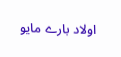اولاد بارے مایو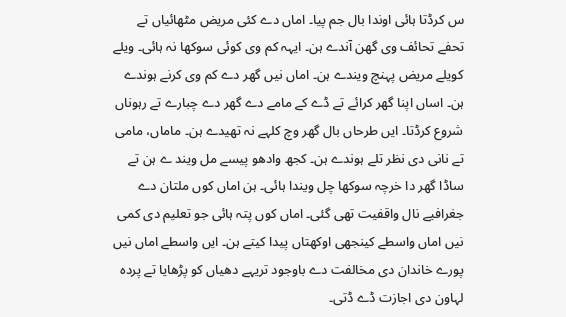س کرڈتا ہائی اوندا بال جم پیا۔ اماں دے کئی مریض مٹھائیاں تے تحفے تحائف وی گھن آندے ہن۔ ایہہ کم وی کوئی سوکھا نہ ہائی۔ ویلے کویلے مریض پہنچ ویندے ہن۔ اماں نیں گھر دے کم وی کرنے ہوندے ہن۔ اساں اپنا گھر کرائے تے ڈے کے مامے دے گھر دے چبارے تے رہوناں شروع کرڈتا۔ ایں طرحاں بال گھر وچ کلہے نہ تھیدے ہن۔ ماماں، مامی تے نانی دی نظر تلے ہوندے ہن۔ کجھ وادھو پیسے مل ویند ے ہن تے ساڈا گھر دا خرچہ سوکھا چل ویندا ہائی۔ ہن اماں کوں ملتان دے جغرافیے نال واقفیت تھی گئی۔ اماں کوں پتہ ہائی جو تعلیم دی کمی نیں اماں واسطے کینجھی اوکھتاں پیدا کیتے ہن۔ ایں واسطے اماں نیں پورے خاندان دی مخالفت دے باوجود تریہے دھیاں کو پڑھایا تے پردہ لہاون دی اجازت ڈے ڈتی۔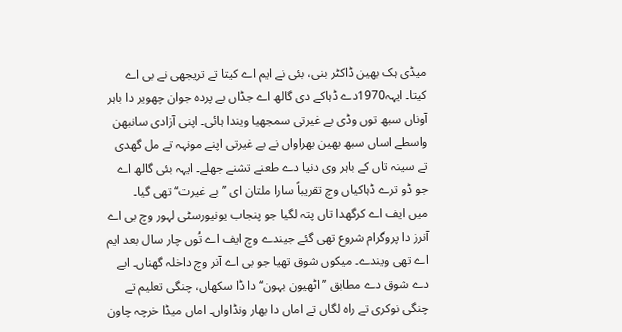میڈی ہک بھین ڈاکٹر بنی، بئی نے ایم اے کیتا تے تریجھی نے بی اے کیتا۔ ایہہ1970دے ڈہاکے دی گالھ اے جڈاں بے پردہ جوان چھویر دا باہر آوناں سبھ توں وڈی بے غیرتی سمجھیا ویندا ہائی۔ اپنی آزادی سانبھن واسطے اساں سبھ بھین بھراواں نے بے غیرتی اپنے مونہہ تے مل گھدی تے سینہ تاں کے باہر وی دنیا دے طعنے تشنے جھلے۔ ایہہ بئی گالھ اے جو ڈو ترے ڈہاکیاں وچ تقریباً سارا ملتان ای ’’بے غیرت‘‘ تھی گیا۔
میں ایف اے کرگھدا تاں پتہ لگیا جو پنجاب یونیورسٹی لہور وچ بی اے آنرز دا پروگرام شروع تھی گئے جیندے وچ ایف اے تُوں چار سال بعد ایم اے تھی ویندے۔ میکوں شوق تھیا جو بی اے آنر وچ داخلہ گھناں۔ ابے دے شوق دے مطابق ’’اٹھیون بہون‘‘ دا ڈا سکھاں، چنگی تعلیم تے چنگی نوکری تے راہ لگاں تے اماں دا بھار ونڈاواں۔ اماں میڈا خرچہ چاون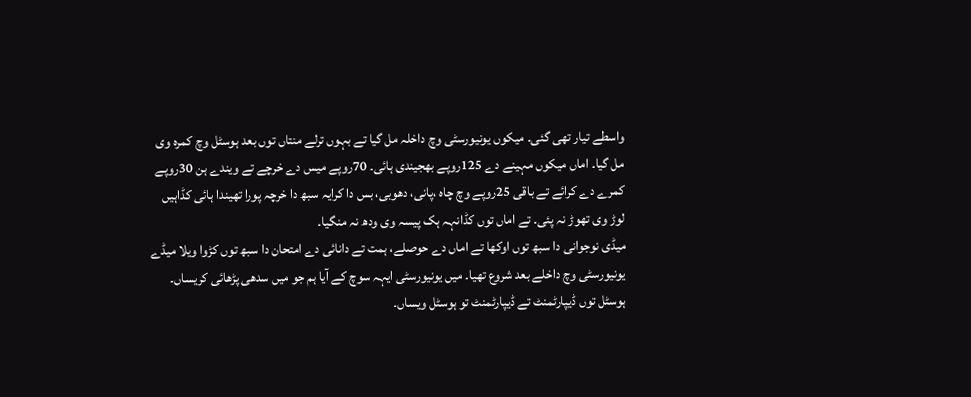واسطے تیار تھی گئی۔ میکوں یونیورسٹی وچ داخلہ مل گیا تے بہوں ترلے منتاں توں بعد ہوسٹل وچ کمرہ وی مل گیا۔ اماں میکوں مہینے دے 125روپے بھجیندی ہائی۔ 70روپے میس دے خرچے تے ویندے ہن 30روپے کمرے دے کرائے تے باقی 25روپے وچ چاہ ،پانی، دھوبی، بس دا کرایہ سبھ دا خرچہ پورا تھیندا ہائی کڈاہیں لوڑ وی تھوڑ نہ پئی۔ تے اماں توں کڈانہہ ہک پیسہ وی ودھ نہ منگیا۔
میڈی نوجوانی دا سبھ توں اوکھا تے اماں دے حوصلے، ہمت تے دانائی دے امتحان دا سبھ توں کڑوا ویلا میڈے یونیورسٹی وچ داخلے بعد شروع تھیا۔ میں یونیورسٹی ایہہ سوچ کے آیا ہم جو میں سدھی پڑھائی کریساں۔ ہوسٹل توں ڈیپارٹمنٹ تے ڈیپارٹمنٹ تو ہوسٹل ویساں۔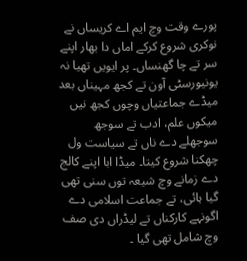پورے وقت وچ ایم اے کریساں نے نوکری شروع کرکے اماں دا بھار اپنے سر تے چا گھنساں۔ پر ایویں تھیا نہ یونیورسٹی آون تے کجھ مہیناں بعد میڈے جماعتیاں وچوں کجھ نیں میکوں علم، ادب تے سوجھ سوجھلے دے ناں تے سیاست ول چھکنا شروع کیتا۔ میڈا ابا اپنے کالج دے زمانے وچ شیعہ توں سنی تھی گیا ہائی، تے جماعت اسلامی دے اگونہے کارکناں تے لیڈراں دی صف وچ شامل تھی گیا ۔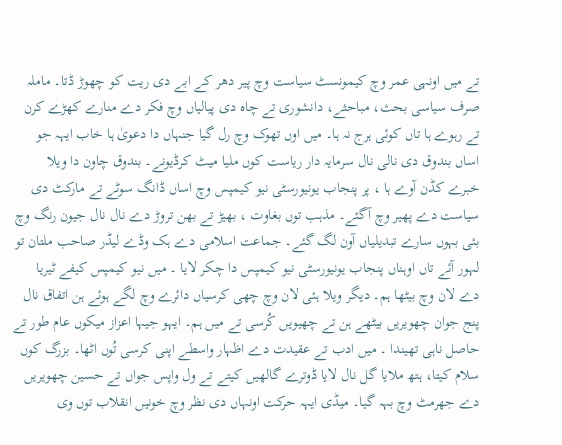تے میں اونہی عمر وچ کیمونسٹ سیاست وچ پیر دھر کے ابے دی ریت کو چھوڑ ڈتا۔ ماملہ صرف سیاسی بحث، مباحثے، دانشوری تے چاہ دی پیالیاں وچ فکر دے منارے کھڑے کرن تے رہوے ہا تاں کوئی ہرج نہ ہا۔ میں اوں تھوک وچ رل گیا جنہاں دا دعویٰ ہا خاب ایہہ جو اساں بندوق دی نالی نال سرمایہ دار ریاست کوں ملیا میٹ کرڈیونے۔ بندوق چاون دا ویلا خبرے کڈن آوے ہا ، پر پنجاب یونیورسٹی نیو کیمپس وچ اساں ڈانگ سوٹے تے مارکٹ دی سیاست دے پھیر وچ آگئے۔ مذہب توں بغاوت ، بھیڑ تے بھن تروڑ دے نال نال جیون رنگ وچ بئی بہوں سارے تبدیلیاں آون لگ گئے۔ جماعت اسلامی دے ہک وڈے لیڈر صاحب ملتان تو لہور آئے تاں اوہناں پنجاب یونیورسٹی نیو کیمپس دا چکر لایا ۔ میں نیو کیمپس کیفے ٹیریا دے لان وچ بیٹھا ہم۔ دیگر ویلا ہئی لان وچ چھی کرسیاں دائرے وچ لگے ہوئے ہن اتفاق نال پنج جوان چھویریں بیٹھے ہن تے چھیویں کُرسی تے میں ہم۔ ایہو جیہا اعزاز میکوں عام طور تے حاصل ناہی تھیندا ۔ میں ادب تے عقیدت دے اظہار واسطے اپنی کرسی تُوں اٹھا۔ بزرگ کوں سلام کیتا، ہتھ ملایا گل نال لایا ڈوترے گالھیں کیتے تے ول واپس جواں تے حسین چھویریں دے جھرمٹ وچ بہہ گیا۔ میڈی ایہہ حرکت اونہاں دی نظر وچ خونیں انقلاب توں وی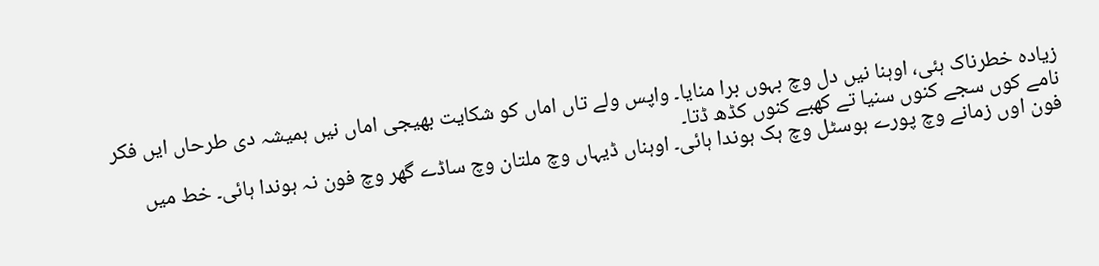زیادہ خطرناک ہئی، اوہنا نیں دل وچ بہوں برا منایا۔ واپس ولے تاں اماں کو شکایت بھیجی اماں نیں ہمیشہ دی طرحاں ایں فکر نامے کوں سجے کنوں سنیا تے کھبے کنوں کڈھ ڈتا۔
فون اوں زمانے وچ پورے ہوسٹل وچ ہک ہوندا ہائی۔ اوہناں ڈیہاں وچ ملتان وچ ساڈے گھر وچ فون نہ ہوندا ہائی۔ خط میں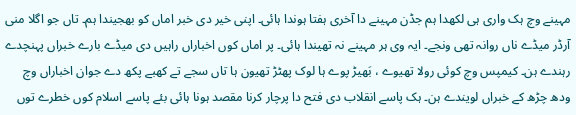مہینے وچ ہک واری ہی لکھدا ہم جڈن مہینے دا آخری ہفتا ہوندا ہائی۔ اپنی خیر دی خبر اماں کو بھجیندا ہم۔ تاں جو اگلا منی آرڈر میڈے ناں روانہ تھی ونجے۔ ایہ وی ہر مہینے نہ تھیندا ہائی۔ پر اماں کوں اخباراں راہیں دی میڈے بارے خبراں پہنچدے رہندے ہن۔ کیمپس وچ کوئی رولا تھیوے ، بَھیڑ پوے ہا لوک پھٹڑ تھیون ہا تاں سجے تے کھبے پکھ دے جوان اخباراں وچ ودھ چڑھ کے خبراں لویندے ہن۔ ہک پاسے انقلاب دی فتح دا پرچار کرنا مقصد ہونا ہائی بئے پاسے اسلام کوں خطرے توں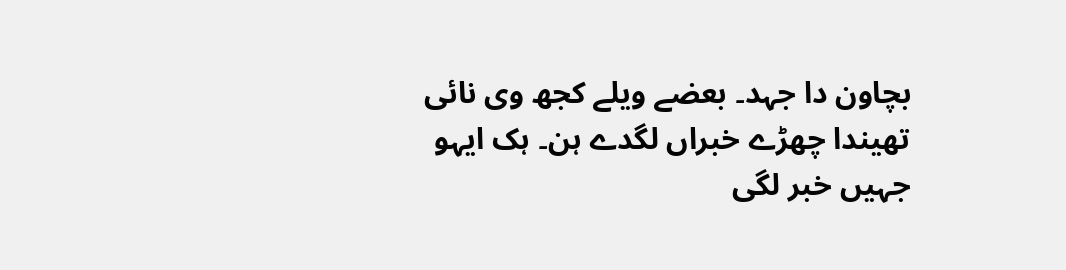بچاون دا جہد۔ بعضے ویلے کجھ وی نائی تھیندا چھڑے خبراں لگدے ہن۔ ہک ایہو جہیں خبر لگی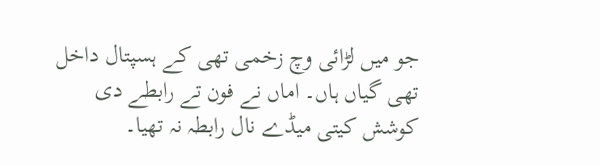جو میں لڑائی وچ زخمی تھی کے ہسپتال داخل تھی گیاں ہاں۔ اماں نے فون تے رابطے دی کوشش کیتی میڈے نال رابطہ نہ تھیا۔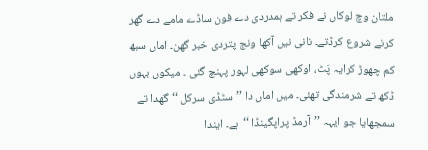ملتان وچ لوکاں نے فکر تے ہمدردی دے فون ساڈے مامے دے گھر کرنے شروع کرڈتے۔ نانی نیں آکھا ونج پتردی خبر گھن۔ اماں سبھ کم چھوڑ کرایہ پَٹ، اوکھی سوکھی لہور پہنچ گئی ۔ میکوں بہوں ڈکھ تے شرمندگی تھئی۔ میں اماں دا ’’سٹڈی سرکل ‘‘گھدا تے سمجھایا جو ایہہ ’’آرمڈ پراپگینڈا ‘‘ہے۔ ایندا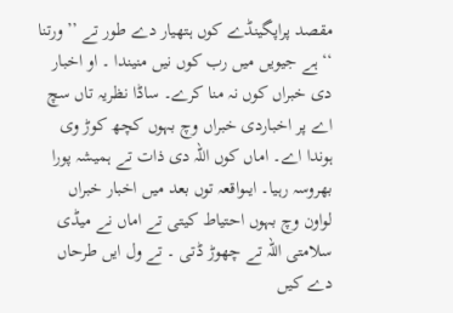مقصد پراپگینڈے کوں ہتھیار دے طور تے ’’ورتنا ‘‘ہے جیویں میں رب کوں نیں منیندا ۔ او اخبار دی خبراں کوں نہ منا کرے۔ ساڈا نظریہ تاں سچ اے پر اخباردی خبراں وچ بہوں کچھ کوڑ وی ہوندا اے۔ اماں کوں اللہ دی ذات تے ہمیشہ پورا بھروسہ رہیا۔ ایںواقعہ توں بعد میں اخبار خبراں لواون وچ بہوں احتیاط کیتی تے اماں نے میڈی سلامتی اللہ تے چھوڑ ڈتی ۔ تے ول ایں طرحاں دے کیں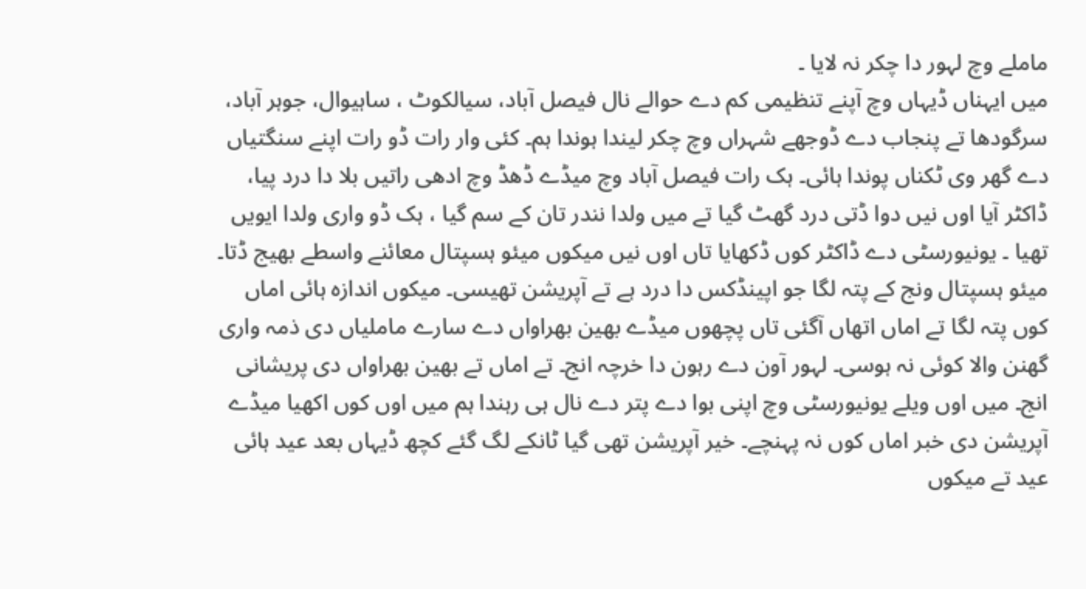ماملے وچ لہور دا چکر نہ لایا ۔
میں ایہناں ڈیہاں وچ آپنے تنظیمی کم دے حوالے نال فیصل آباد، سیالکوٹ ، ساہیوال، جوہر آباد، سرگودھا تے پنجاب دے ڈوجھے شہراں وچ چکر لیندا ہوندا ہم۔ کئی وار رات ڈو رات اپنے سنگتیاں دے گھر وی ٹکناں پوندا ہائی۔ ہک رات فیصل آباد وچ میڈے ڈھڈ وچ ادھی راتیں بلا دا درد پیا، ڈاکٹر آیا اوں نیں دوا ڈتی درد گھٹ گیا تے میں ولدا نندر تان کے سم گیا ، ہک ڈو واری ولدا ایویں تھیا ۔ یونیورسٹی دے ڈاکٹر کوں ڈکھایا تاں اوں نیں میکوں میئو ہسپتال معائنے واسطے بھیج ڈتا۔ میئو ہسپتال ونج کے پتہ لگا جو اپینڈکس دا درد ہے تے آپریشن تھیسی۔ میکوں اندازہ ہائی اماں کوں پتہ لگا تے اماں اتھاں آگئی تاں پچھوں میڈے بھین بھراواں دے سارے ماملیاں دی ذمہ واری گھنن والا کوئی نہ ہوسی۔ لہور آون دے رہون دا خرچہ انج۔ تے اماں تے بھین بھراواں دی پریشانی انج۔ میں اوں ویلے یونیورسٹی وچ اپنی بوا دے پتر دے نال ہی رہندا ہم میں اوں کوں اکھیا میڈے آپریشن دی خبر اماں کوں نہ پہنچے۔ خیر آپریشن تھی گیا ٹانکے لگ گئے کچھ ڈیہاں بعد عید ہائی عید تے میکوں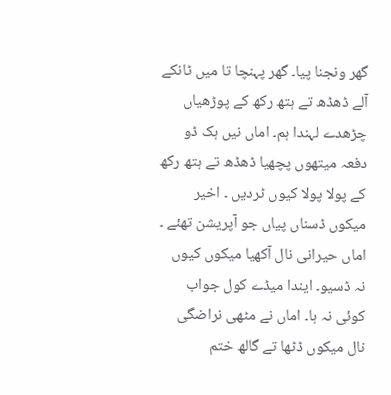گھر ونجنا پیا۔ گھر پہنچا تا میں ٹانکے آلے ڈھڈھ تے ہتھ رکھ کے پوڑھیاں چڑھدے لہندا ہم۔ اماں نیں ہک ڈو دفعہ میتھوں پچھیا ڈھڈھ تے ہتھ رکھ کے پولا پولا کیوں ٹردیں ۔ اخیر میکوں ڈسناں پیاں جو آپریشن تھئے ۔ اماں حیرانی نال آکھیا میکوں کیوں نہ ڈسیو۔ ایندا میڈے کول جواب کوئی نہ ہا۔ اماں نے مٹھی نراضگی نال میکوں ڈٹھا تے گالھ ختم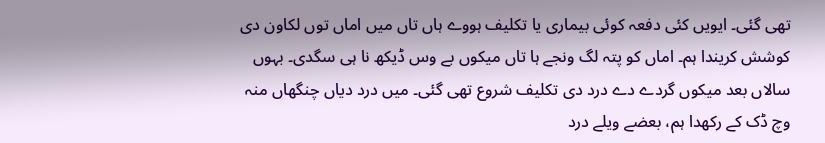تھی گئی۔ ایویں کئی دفعہ کوئی بیماری یا تکلیف ہووے ہاں تاں میں اماں توں لکاون دی کوشش کریندا ہم۔ اماں کو پتہ لگ ونجے ہا تاں میکوں بے وس ڈیکھ نا ہی سگدی۔ بہوں سالاں بعد میکوں گردے دے درد دی تکلیف شروع تھی گئی۔ میں درد دیاں چنگھاں منہ وچ ڈک کے رکھدا ہم، بعضے ویلے درد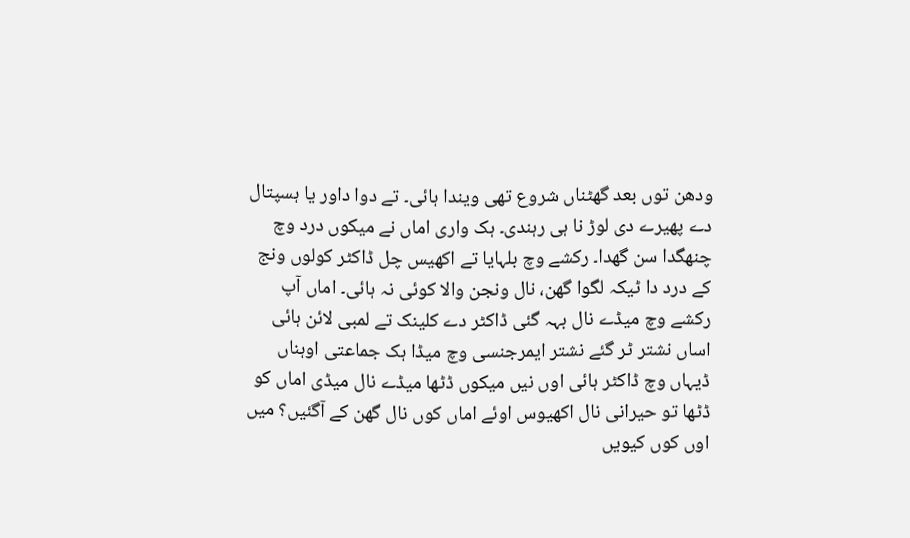ودھن توں بعد گھٹناں شروع تھی ویندا ہائی۔ تے دوا داور یا ہسپتال دے پھیرے دی لوڑ نا ہی رہندی۔ ہک واری اماں نے میکوں درد وچ چنھگدا سن گھدا۔ رکشے وچ بلہایا تے اکھیس چل ڈاکٹر کولوں ونج کے درد دا ٹیکہ لگوا گھن، نال ونجن والا کوئی نہ ہائی۔ اماں آپ رکشے وچ میڈے نال بہہ گئی ڈاکٹر دے کلینک تے لمبی لائن ہائی اساں نشتر ٹر گئے نشتر ایمرجنسی وچ میڈا ہک جماعتی اوہناں ڈیہاں وچ ڈاکٹر ہائی اوں نیں میکوں ڈٹھا میڈے نال میڈی اماں کو ڈٹھا تو حیرانی نال اکھیوس اوئے اماں کوں نال گھن کے آگئیں؟ میں اوں کوں کیویں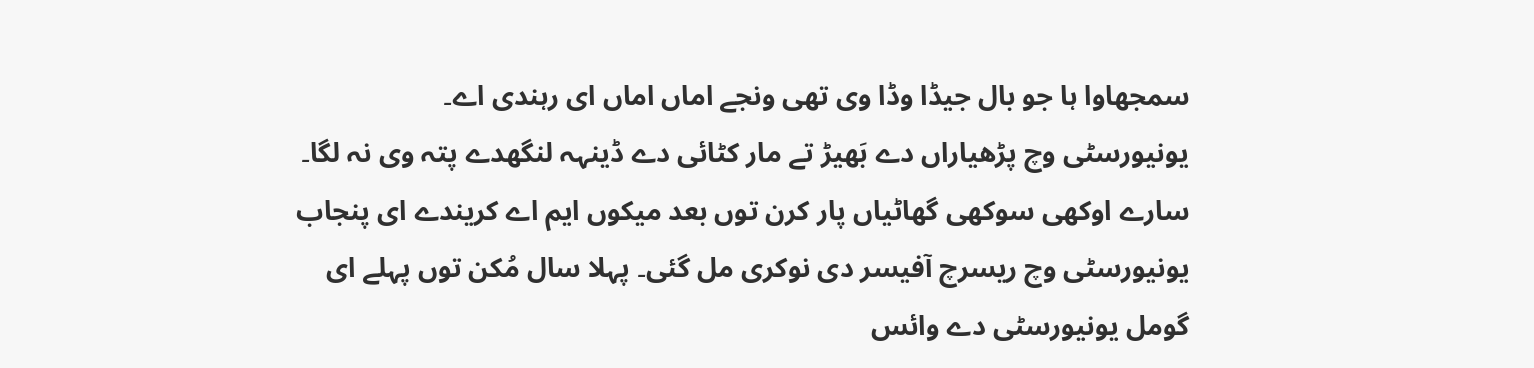سمجھاوا ہا جو بال جیڈا وڈا وی تھی ونجے اماں اماں ای رہندی اے۔
یونیورسٹی وچ پڑھیاراں دے بَھیڑ تے مار کٹائی دے ڈینہہ لنگھدے پتہ وی نہ لگا۔ سارے اوکھی سوکھی گھاٹیاں پار کرن توں بعد میکوں ایم اے کریندے ای پنجاب یونیورسٹی وچ ریسرچ آفیسر دی نوکری مل گئی۔ پہلا سال مُکن توں پہلے ای گومل یونیورسٹی دے وائس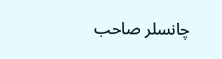چانسلر صاحب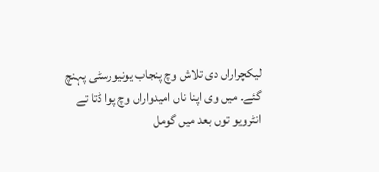لیکچراراں دی تلاش وچ پنجاب یونیورسٹی پہنچ گئے۔ میں وی اپنا ناں امیدواراں وچ پوا ڈتا تے انٹرویو توں بعد میں گومل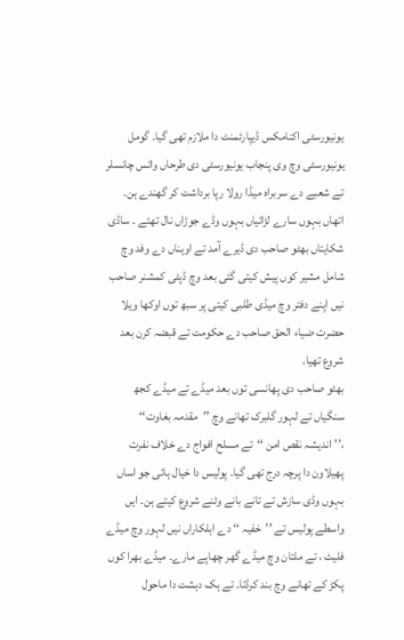یونیورسٹی اکنامکس ڈیپارٹمنٹ دا ملازم تھی گیا۔ گومل یونیورسٹی وچ وی پنجاب یونیورسٹی دی طرحاں وائس چانسلر تے شعبے دے سربراہ میڈا رولا رپا برداشت کر گھندے ہن۔ اتھاں بہوں سارے لڑائیاں بہوں وڈے جوڑاں نال تھئے ۔ ساڈی شکایتاں بھٹو صاحب دی ڈیرے آمد تے اوہناں دے وفد وچ شامل مشیر کوں پیش کیتی گئی بعد وچ ڈپٹی کمشنر صاحب نیں اپنے دفتر وچ میڈی طلبی کیتی پر سبھ توں اوکھا ویلا حضرت ضیاء الحق صاحب دے حکومت تے قبضہ کرن بعد شروع تھیا۔
بھٹو صاحب دی پھانسی توں بعد میڈے تے میڈے کجھ سنگیاں تے لہور گلبرک تھانے وچ ’’مقدمہ بغاوت‘‘ ،’’اندیشہ نقص امن ‘‘تے مسلح افواج دے خلاف نفرت پھیلاون دا پرچہ درج تھی گیا۔ پولیس دا خیال ہائی جو اساں بہوں وڈی سازش تے تانے بانے وٹنے شروع کیتے ہن۔ ایں واسطے پولیس تے ’’خفیہ ‘‘ دے اہلکاراں نیں لہور وچ میڈے فلیٹ ، تے ملتان وچ میڈے گھر چھاپے مارے۔ میڈے بھرا کوں پکڑ کے تھانے وچ بند کرڈتا۔ تے ہک دہشت دا ماحول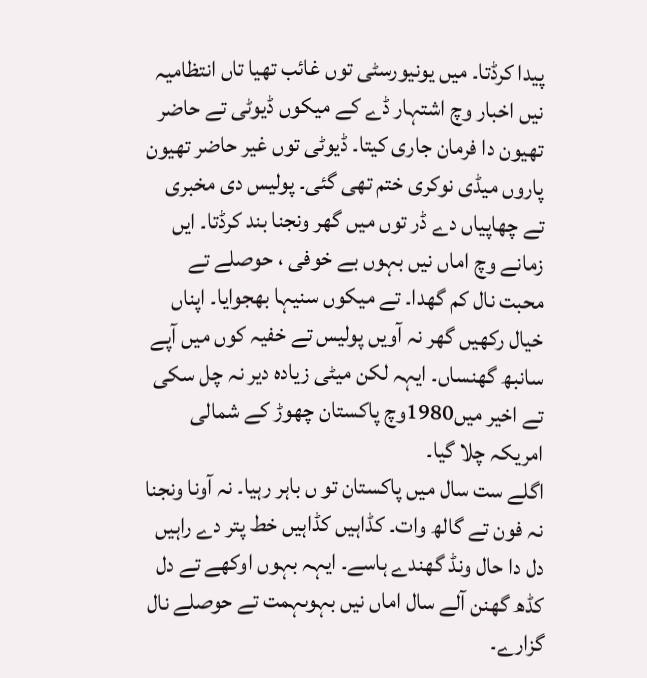پیدا کرڈتا۔ میں یونیورسٹی توں غائب تھیا تاں انتظامیہ نیں اخبار وچ اشتہار ڈے کے میکوں ڈیوٹی تے حاضر تھیون دا فرمان جاری کیتا۔ ڈیوٹی توں غیر حاضر تھیون پاروں میڈی نوکری ختم تھی گئی۔ پولیس دی مخبری تے چھاپیاں دے ڈر توں میں گھر ونجنا بند کرڈتا۔ ایں زمانے وچ اماں نیں بہوں بے خوفی ، حوصلے تے محبت نال کم گھدا۔ تے میکوں سنیہا بھجوایا۔ اپناں خیال رکھیں گھر نہ آویں پولیس تے خفیہ کوں میں آپے سانبھ گھنساں۔ ایہہ لکن میٹی زیادہ دیر نہ چل سکی تے اخیر میں1980وچ پاکستان چھوڑ کے شمالی امریکہ چلا گیا۔
اگلے ست سال میں پاکستان تو ں باہر رہیا۔ نہ آونا ونجنا نہ فون تے گالھ وات۔ کڈاہیں کڈاہیں خط پتر دے راہیں دل دا حال ونڈ گھندے ہاسے۔ ایہہ بہوں اوکھے تے دل کڈھ گھنن آلے سال اماں نیں بہوںہمت تے حوصلے نال گزارے۔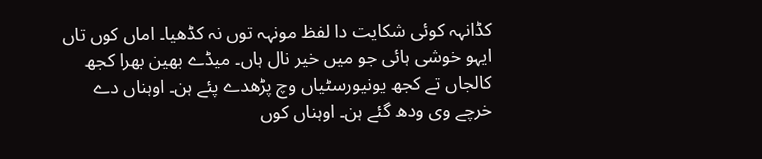کڈانہہ کوئی شکایت دا لفظ مونہہ توں نہ کڈھیا۔ اماں کوں تاں ایہو خوشی ہائی جو میں خیر نال ہاں۔ میڈے بھین بھرا کجھ کالجاں تے کجھ یونیورسٹیاں وچ پڑھدے پئے ہن۔ اوہناں دے خرچے وی ودھ گئے ہن۔ اوہناں کوں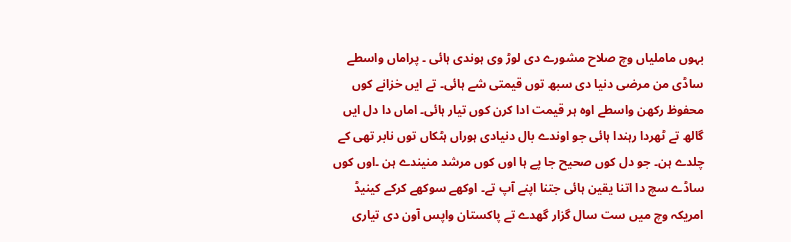بہوں ماملیاں وچ صلاح مشورے دی لوڑ وی ہوندی ہائی ۔ پراماں واسطے ساڈی من مرضی دنیا دی سبھ توں قیمتی شے ہائی۔ تے ایں خزانے کوں محفوظ رکھن واسطے اوہ ہر قیمت ادا کرن کوں تیار ہائی۔ اماں دا دل ایں گالھ تے ٹھردا رہندا ہائی جو اوندے بال دنیادی ہوراں ہٹکاں توں نابر تھی کے چلدے ہن۔ جو دل کوں صحیح جا پے ہا اوں کوں مرشد منیندے ہن ۔اوں کوں ساڈے سچ دا اتنا یقین ہائی جتنا اپنے آپ تے۔ اوکھے سوکھے کرکے کینیڈ امریکہ وچ میں ست سال گزار گھدے تے پاکستان واپس آون دی تیاری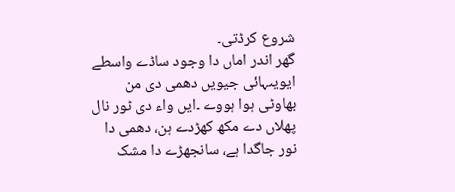شروع کرڈتی۔
گھر اندر اماں دا وجود ساڈے واسطے ایویںہائی جیویں دھمی دی من بھاوٹی ہوا ہووے ۔ایں واء دی ٹور نال پھلاں دے مکھ کھڑدے ہن، دھمی دا نور جاگدا ہے، سانجھڑے دا مشک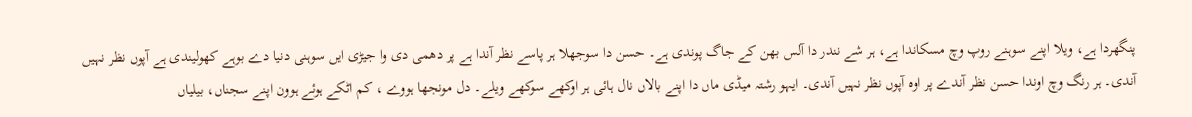پنگھردا ہے، ویلا اپنے سوہنے روپ وچ مسکاندا ہے، ہر شے نندر دا آلس بھن کے جاگ پوندی ہے۔ حسن دا سوجھلا ہر پاسے نظر آندا ہے پر دھمی دی وا جیڑی ایں سوہنی دنیا دے بوہے کھولیندی ہے آپوں نظر نہیں آندی۔ ہر رنگ وچ اوندا حسن نظر آندے پر اوہ آپوں نظر نہیں آندی۔ ایہو رشتہ میڈی ماں دا اپنے بالاں نال ہائی ہر اوکھے سوکھے ویلے۔ دل مونجھا ہووے ، کم اٹکے ہوئے ہوون اپنے سجناں، بیلیاں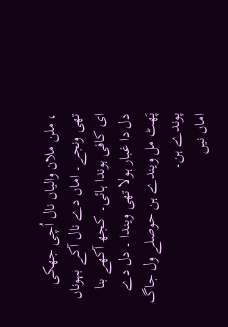، ملن ملان والیاں نال اُچی جھکی تھی ونجے۔ اماں دے نال آکے بہوناں ای کافی ہوندا ہائی۔ کجھ آکھے بنا دل دا غبار ہولا تھی ویندا ۔ دل دے پَھٹ مل ویندے ہن حوصلے ول جاگ پوندے ہن۔
اماں نیں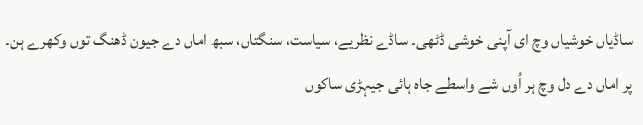ساڈیاں خوشیاں وچ ای آپنی خوشی ڈٹھی۔ ساڈے نظریے، سیاست، سنگتاں، سبھ اماں دے جیون ڈھنگ توں وکھرے ہن۔ پر اماں دے دل وچ ہر اُوں شے واسطے جاہ ہائی جیہڑی ساکوں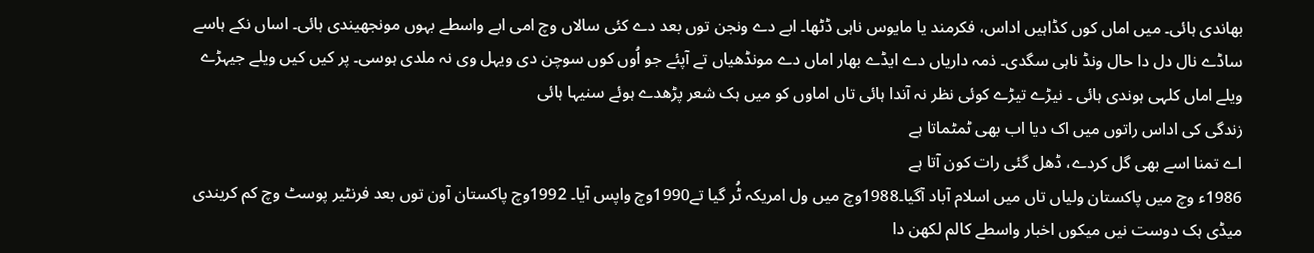بھاندی ہائی۔ میں اماں کوں کڈاہیں اداس، فکرمند یا مایوس ناہی ڈٹھا۔ ابے دے ونجن توں بعد دے کئی سالاں وچ امی ابے واسطے بہوں مونجھیندی ہائی۔ اساں نکے ہاسے ساڈے نال دل دا حال ونڈ ناہی سگدی۔ ذمہ داریاں دے ایڈے بھار اماں دے مونڈھیاں تے آپئے جو اُوں کوں سوچن دی ویہل وی نہ ملدی ہوسی۔ پر کیں کیں ویلے جیہڑے ویلے اماں کلہی ہوندی ہائی ۔ نیڑے تیڑے کوئی نظر نہ آندا ہائی تاں اماوں کو میں ہک شعر پڑھدے ہوئے سنیہا ہائی
زندگی کی اداس راتوں میں اک دیا اب بھی ٹمٹماتا ہے
اے تمنا اسے بھی گل کردے، ڈھل گئی رات کون آتا ہے
1986ء وچ میں پاکستان ولیاں تاں میں اسلام آباد آگیا۔1988وچ میں ول امریکہ ٹُر گیا تے1990وچ واپس آیا۔ 1992وچ پاکستان آون توں بعد فرنٹیر پوسٹ وچ کم کریندی میڈی ہک دوست نیں میکوں اخبار واسطے کالم لکھن دا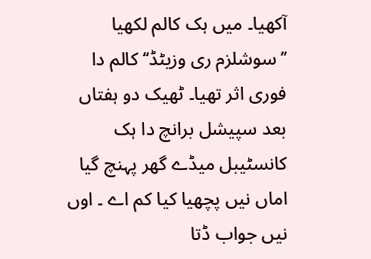آکھیا۔ میں ہک کالم لکھیا ’’سوشلزم ری وزیٹڈ‘‘ کالم دا فوری اثر تھیا۔ ٹھیک دو ہفتاں بعد سپیشل برانچ دا ہک کانسٹیبل میڈے گھر پہنچ گیا اماں نیں پچھیا کیا کم اے ۔ اوں نیں جواب ڈتا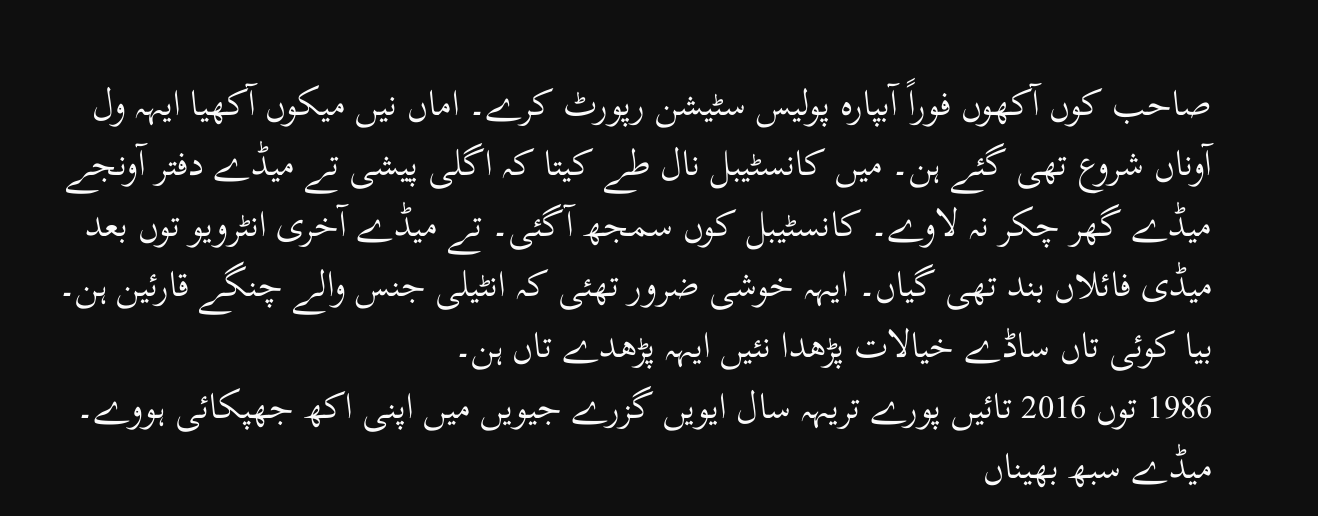صاحب کوں آکھوں فوراً آبپارہ پولیس سٹیشن رپورٹ کرے۔ اماں نیں میکوں آکھیا ایہہ ول آوناں شروع تھی گئے ہن۔ میں کانسٹیبل نال طے کیتا کہ اگلی پیشی تے میڈے دفتر آونجے میڈے گھر چکر نہ لاوے۔ کانسٹیبل کوں سمجھ آگئی۔ تے میڈے آخری انٹرویو توں بعد میڈی فائلاں بند تھی گیاں۔ ایہہ خوشی ضرور تھئی کہ انٹیلی جنس والے چنگے قارئین ہن۔ بیا کوئی تاں ساڈے خیالات پڑھدا نئیں ایہہ پڑھدے تاں ہن۔
1986 توں 2016 تائیں پورے تریہہ سال ایویں گزرے جیویں میں اپنی اکھ جھپکائی ہووے۔ میڈے سبھ بھیناں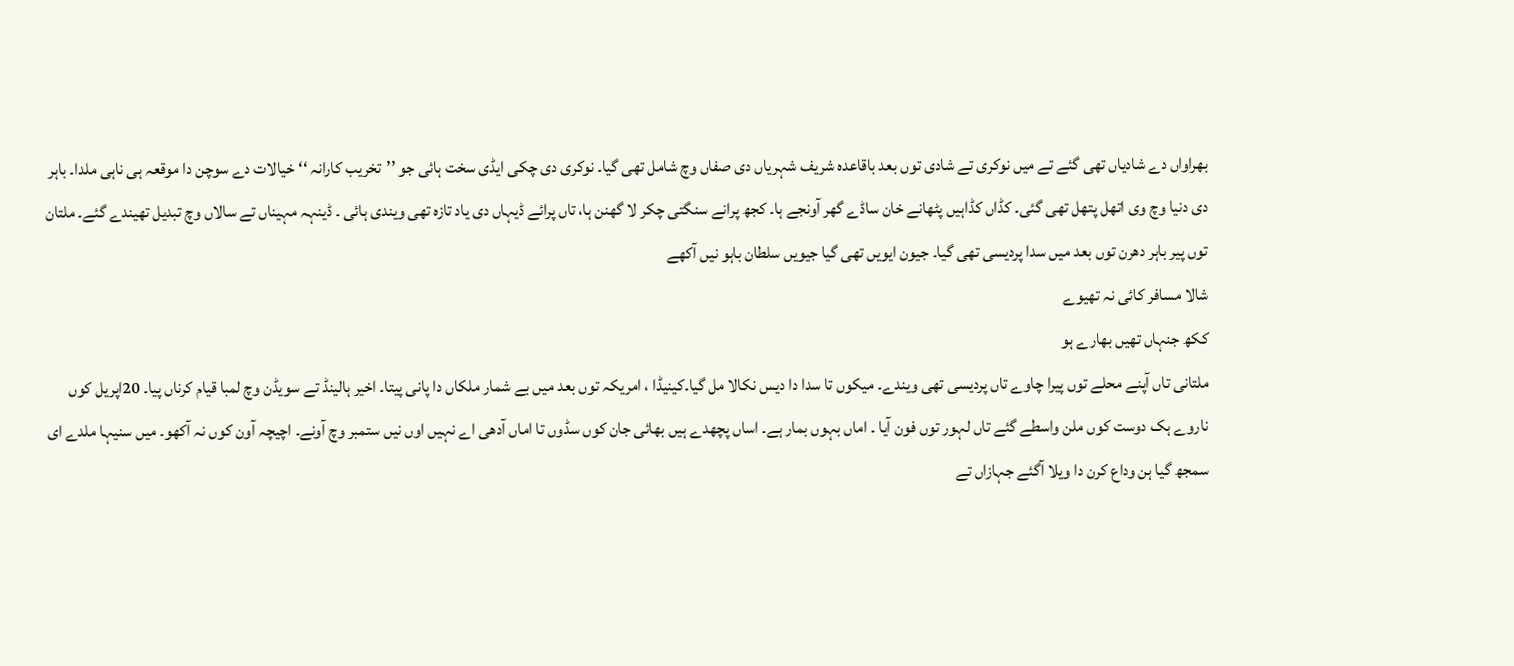بھراواں دے شادیاں تھی گئے تے میں نوکری تے شادی توں بعد باقاعدہ شریف شہریاں دی صفاں وچ شامل تھی گیا۔ نوکری دی چکی ایڈی سخت ہائی جو ’’تخریب کارانہ ‘‘خیالات دے سوچن دا موقعہ ہی ناہی ملدا۔ باہر دی دنیا وچ وی اتھل پتھل تھی گئی۔ کڈاں کڈاہیں پٹھانے خان ساڈے گھر آونجے ہا۔ کجھ پرانے سنگتی چکر لا گھنن ہا، تاں پرائے ڈیہاں دی یاد تازہ تھی ویندی ہائی ۔ ڈینہہ مہیناں تے سالاں وچ تبدیل تھیندے گئے۔ ملتان توں پیر باہر دھرن توں بعد میں سدا پردیسی تھی گیا۔ جیون ایویں تھی گیا جیویں سلطان باہو نیں آکھے
شالا مسافر کائی نہ تھیوے
ککھ جنہاں تھیں بھارے ہو
ملتانی تاں آپنے محلے توں پیرا چاوے تاں پردیسی تھی ویندے۔ میکوں تا سدا دا دیس نکالا مل گیا۔کینیڈا ، امریکہ توں بعد میں بے شمار ملکاں دا پانی پیتا۔ اخیر ہالینڈ تے سویڈن وچ لمبا قیام کرناں پیا۔ 20اپریل کوں ناروے ہک دوست کوں ملن واسطے گئے تاں لہور توں فون آیا ۔ اماں بہوں بمار ہے۔ اساں پچھدے ہیں بھائی جان کوں سڈوں تا اماں آدھی اے نہیں اوں نیں ستمبر وچ آونے۔ اچیچہ آون کوں نہ آکھو۔ میں سنیہا ملدے ای سمجھ گیا ہن وداع کرن دا ویلا آگئے جہازاں تے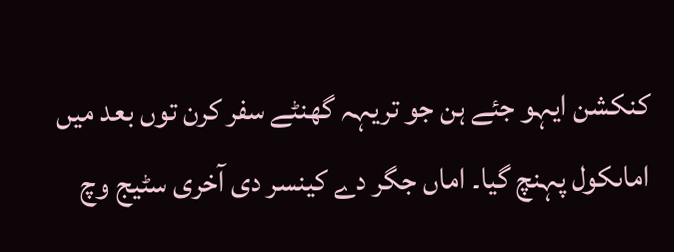کنکشن ایہو جئے ہن جو تریہہ گھنٹے سفر کرن توں بعد میں اماںکول پہنچ گیا۔ اماں جگر دے کینسر دی آخری سٹیج وچ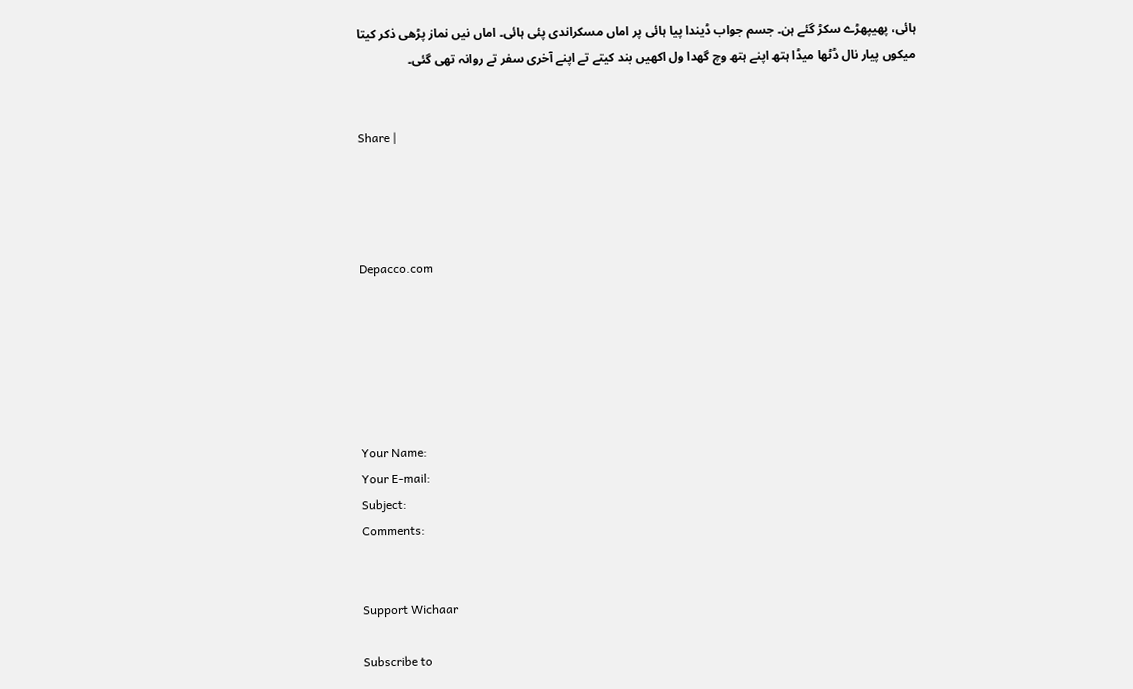ہائی، پھیپھڑے سکڑ گئے ہن۔ جسم جواب ڈیندا پیا ہائی پر اماں مسکراندی پئی ہائی۔ اماں نیں نماز پڑھی ذکر کیتا میکوں پیار نال ڈٹھا میڈا ہتھ اپنے ہتھ وچ گھدا ول اکھیں بند کیتے تے اپنے آخری سفر تے روانہ تھی گئی۔


Share |




Depacco.com






Your Name:
Your E-mail:
Subject:
Comments:


Support Wichaar

Subscribe to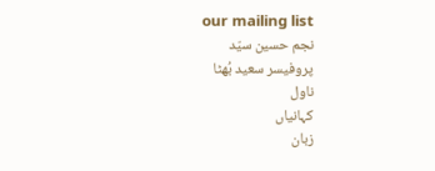our mailing list
نجم حسین سیّد
پروفیسر سعید بُھٹا
ناول
کہانیاں
زبان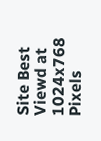Site Best Viewd at 1024x768 Pixels